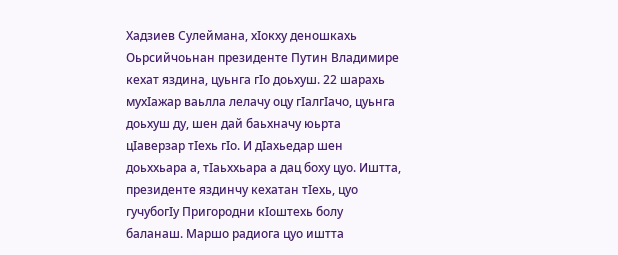Хадзиев Сулеймана, хIокху деношкахь Оьрсийчоьнан президенте Путин Владимире кехат яздина, цуьнга гIо доьхуш. 22 шарахь мухIажар ваьлла лелачу оцу гIалгIачо, цуьнга доьхуш ду, шен дай баьхначу юьрта цIаверзар тIехь гIо. И дIахьедар шен доьххьара а, тIаьххьара а дац боху цуо. Иштта, президенте яздинчу кехатан тIехь, цуо гучубогIу Пригородни кIоштехь болу баланаш. Маршо радиога цуо иштта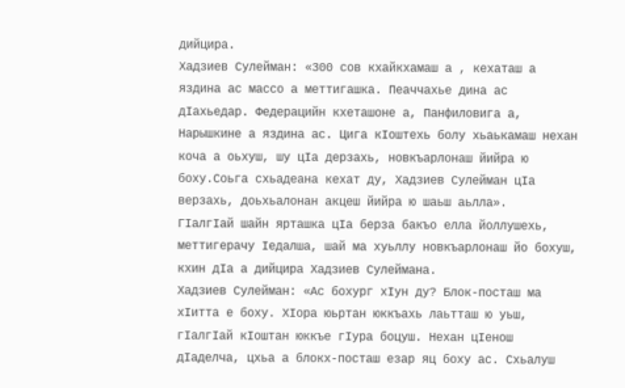дийцира.
Хадзиев Сулейман: «300 сов кхайкхамаш а , кехаташ а яздина ас массо а меттигашка. Пеаччахье дина ас дIахьедар. Федерацийн кхеташоне а, Панфиловига а, Нарышкине а яздина ас. Цига кIоштехь болу хьаькамаш нехан коча а оьхуш, шу цIа дерзахь, новкъарлонаш йийра ю боху.Соьга схьадеана кехат ду, Хадзиев Сулейман цIа верзахь, доьхьалонан акцеш йийра ю шаьш аьлла».
ГIалгIай шайн ярташка цIа берза бакъо елла йоллушехь, меттигерачу Iедалша, шай ма хуьллу новкъарлонаш йо бохуш, кхин дIа а дийцира Хадзиев Сулеймана.
Хадзиев Сулейман: «Ас бохург хIун ду? Блок-посташ ма хIитта е боху. ХIора юьртан юккъахь лаьтташ ю уьш, гIалгIай кIоштан юккъе гIура боцуш. Нехан цIенош дIаделча, цхьа а блокх-посташ езар яц боху ас. Схьалуш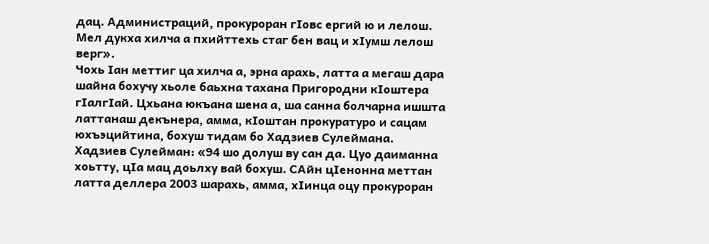дац. Администраций, прокуроран гIовс ергий ю и лелош. Мел дукха хилча а пхийттехь стаг бен вац и хIумш лелош верг».
Чохь Iан меттиг ца хилча а, эрна арахь, латта а мегаш дара шайна бохучу хьоле баьхна тахана Пригородни кIоштера гIалгIай. Цхьана юкъана шена а, ша санна болчарна ишшта латтанаш декънера, амма, кIоштан прокуратуро и сацам юхъэцийтина, бохуш тидам бо Хадзиев Сулеймана.
Хадзиев Сулейман: «94 шо долуш ву сан да. Цуо даиманна хоьтту, цIа мац доьлху вай бохуш. САйн цIенонна меттан латта деллера 2003 шарахь, амма, хIинца оцу прокуроран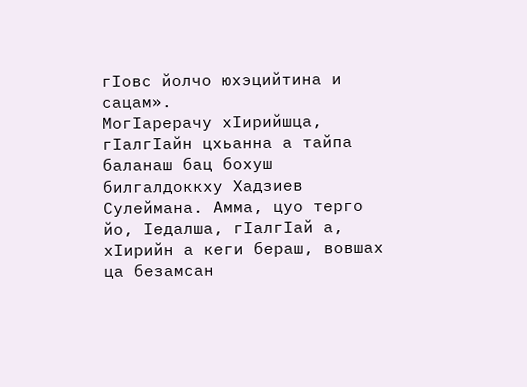гIовс йолчо юхэцийтина и сацам».
МогIарерачу хIирийшца, гIалгIайн цхьанна а тайпа баланаш бац бохуш билгалдоккху Хадзиев Сулеймана. Амма, цуо терго йо, Iедалша, гIалгIай а, хIирийн а кеги бераш, вовшах ца безамсан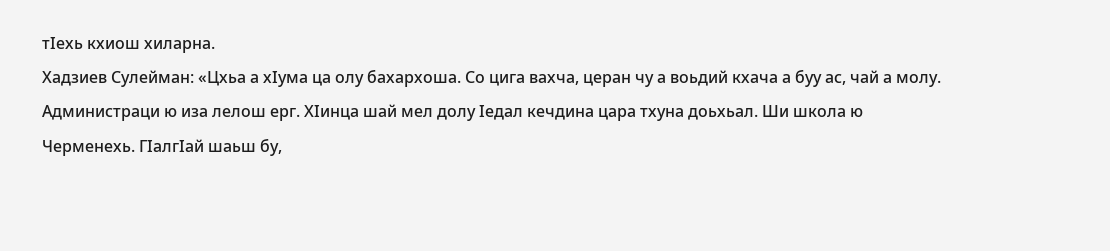тIехь кхиош хиларна.
Хадзиев Сулейман: «Цхьа а хIума ца олу бахархоша. Со цига вахча, церан чу а воьдий кхача а буу ас, чай а молу. Администраци ю иза лелош ерг. ХIинца шай мел долу Iедал кечдина цара тхуна доьхьал. Ши школа ю Черменехь. ГIалгIай шаьш бу,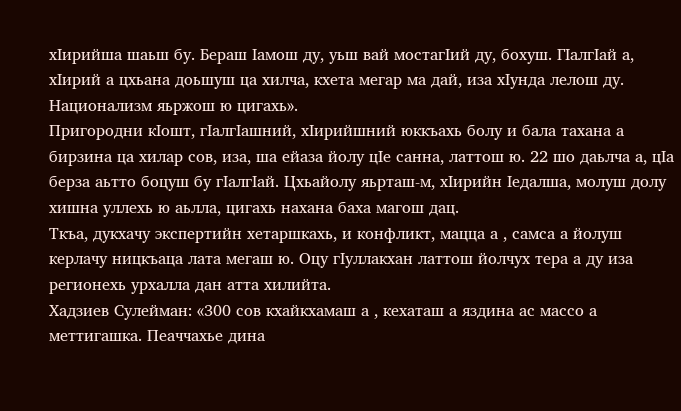хIирийша шаьш бу. Бераш Iамош ду, уьш вай мостагIий ду, бохуш. ГIалгIай а, хIирий а цхьана доьшуш ца хилча, кхета мегар ма дай, иза хIунда лелош ду. Национализм яьржош ю цигахь».
Пригородни кIошт, гIалгIашний, хIирийшний юккъахь болу и бала тахана а бирзина ца хилар сов, иза, ша ейаза йолу цIе санна, латтош ю. 22 шо даьлча а, цIа берза аьтто боцуш бу гIалгIай. Цхьайолу яьрташ-м, хIирийн Iедалша, молуш долу хишна уллехь ю аьлла, цигахь нахана баха магош дац.
Ткъа, дукхачу экспертийн хетаршкахь, и конфликт, мацца а , самса а йолуш керлачу ницкъаца лата мегаш ю. Оцу гIуллакхан латтош йолчух тера а ду иза регионехь урхалла дан атта хилийта.
Хадзиев Сулейман: «300 сов кхайкхамаш а , кехаташ а яздина ас массо а меттигашка. Пеаччахье дина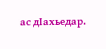ас дIахьедар.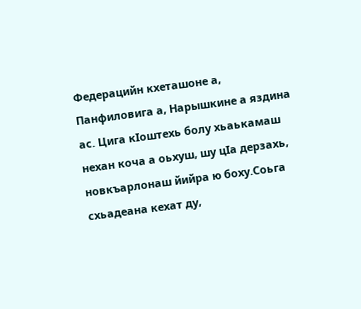Федерацийн кхеташоне а, Панфиловига а, Нарышкине а яздина ас. Цига кIоштехь болу хьаькамаш нехан коча а оьхуш, шу цIа дерзахь, новкъарлонаш йийра ю боху.Соьга схьадеана кехат ду,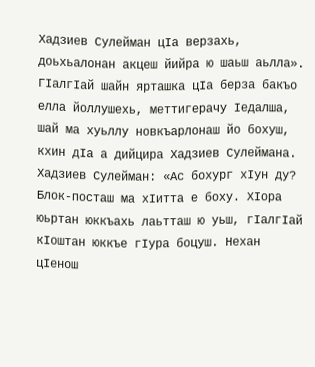Хадзиев Сулейман цIа верзахь, доьхьалонан акцеш йийра ю шаьш аьлла».
ГIалгIай шайн ярташка цIа берза бакъо елла йоллушехь, меттигерачу Iедалша, шай ма хуьллу новкъарлонаш йо бохуш, кхин дIа а дийцира Хадзиев Сулеймана.
Хадзиев Сулейман: «Ас бохург хIун ду? Блок-посташ ма хIитта е боху. ХIора юьртан юккъахь лаьтташ ю уьш, гIалгIай кIоштан юккъе гIура боцуш. Нехан цIенош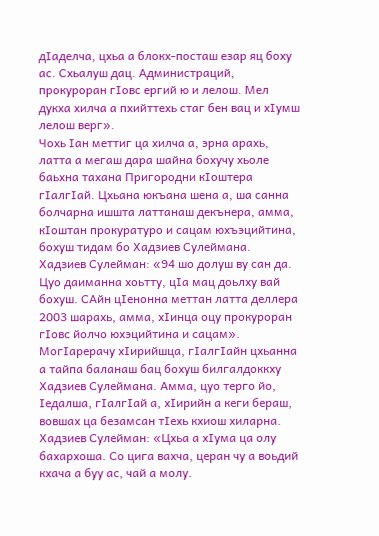дIаделча, цхьа а блокх-посташ езар яц боху ас. Схьалуш дац. Администраций, прокуроран гIовс ергий ю и лелош. Мел дукха хилча а пхийттехь стаг бен вац и хIумш лелош верг».
Чохь Iан меттиг ца хилча а, эрна арахь, латта а мегаш дара шайна бохучу хьоле баьхна тахана Пригородни кIоштера гIалгIай. Цхьана юкъана шена а, ша санна болчарна ишшта латтанаш декънера, амма, кIоштан прокуратуро и сацам юхъэцийтина, бохуш тидам бо Хадзиев Сулеймана.
Хадзиев Сулейман: «94 шо долуш ву сан да. Цуо даиманна хоьтту, цIа мац доьлху вай бохуш. САйн цIенонна меттан латта деллера 2003 шарахь, амма, хIинца оцу прокуроран гIовс йолчо юхэцийтина и сацам».
МогIарерачу хIирийшца, гIалгIайн цхьанна а тайпа баланаш бац бохуш билгалдоккху Хадзиев Сулеймана. Амма, цуо терго йо, Iедалша, гIалгIай а, хIирийн а кеги бераш, вовшах ца безамсан тIехь кхиош хиларна.
Хадзиев Сулейман: «Цхьа а хIума ца олу бахархоша. Со цига вахча, церан чу а воьдий кхача а буу ас, чай а молу.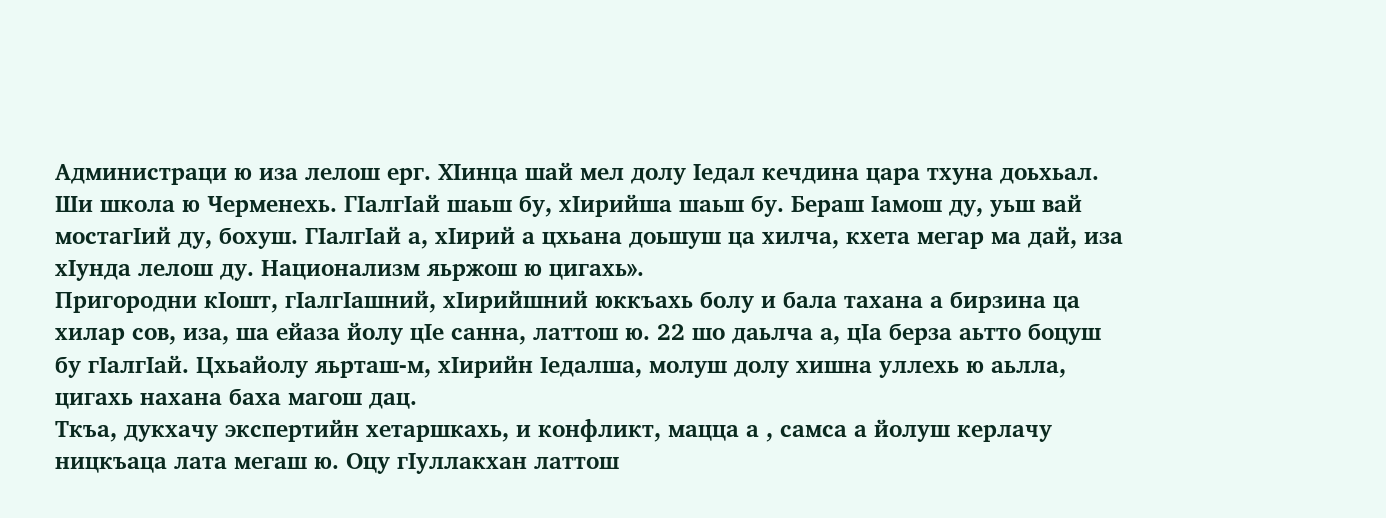Администраци ю иза лелош ерг. ХIинца шай мел долу Iедал кечдина цара тхуна доьхьал. Ши школа ю Черменехь. ГIалгIай шаьш бу, хIирийша шаьш бу. Бераш Iамош ду, уьш вай мостагIий ду, бохуш. ГIалгIай а, хIирий а цхьана доьшуш ца хилча, кхета мегар ма дай, иза хIунда лелош ду. Национализм яьржош ю цигахь».
Пригородни кIошт, гIалгIашний, хIирийшний юккъахь болу и бала тахана а бирзина ца хилар сов, иза, ша ейаза йолу цIе санна, латтош ю. 22 шо даьлча а, цIа берза аьтто боцуш бу гIалгIай. Цхьайолу яьрташ-м, хIирийн Iедалша, молуш долу хишна уллехь ю аьлла, цигахь нахана баха магош дац.
Ткъа, дукхачу экспертийн хетаршкахь, и конфликт, мацца а , самса а йолуш керлачу ницкъаца лата мегаш ю. Оцу гIуллакхан латтош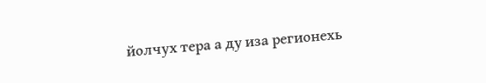йолчух тера а ду иза регионехь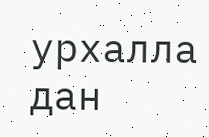урхалла дан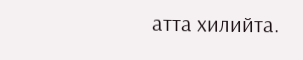атта хилийта.